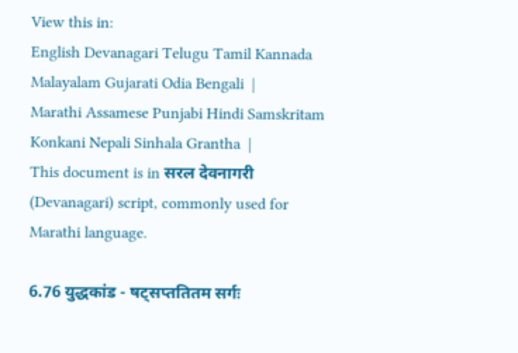View this in:
English Devanagari Telugu Tamil Kannada Malayalam Gujarati Odia Bengali  |
Marathi Assamese Punjabi Hindi Samskritam Konkani Nepali Sinhala Grantha  |
This document is in सरल देवनागरी (Devanagari) script, commonly used for Marathi language.

6.76 युद्धकांड - षट्सप्ततितम सर्गः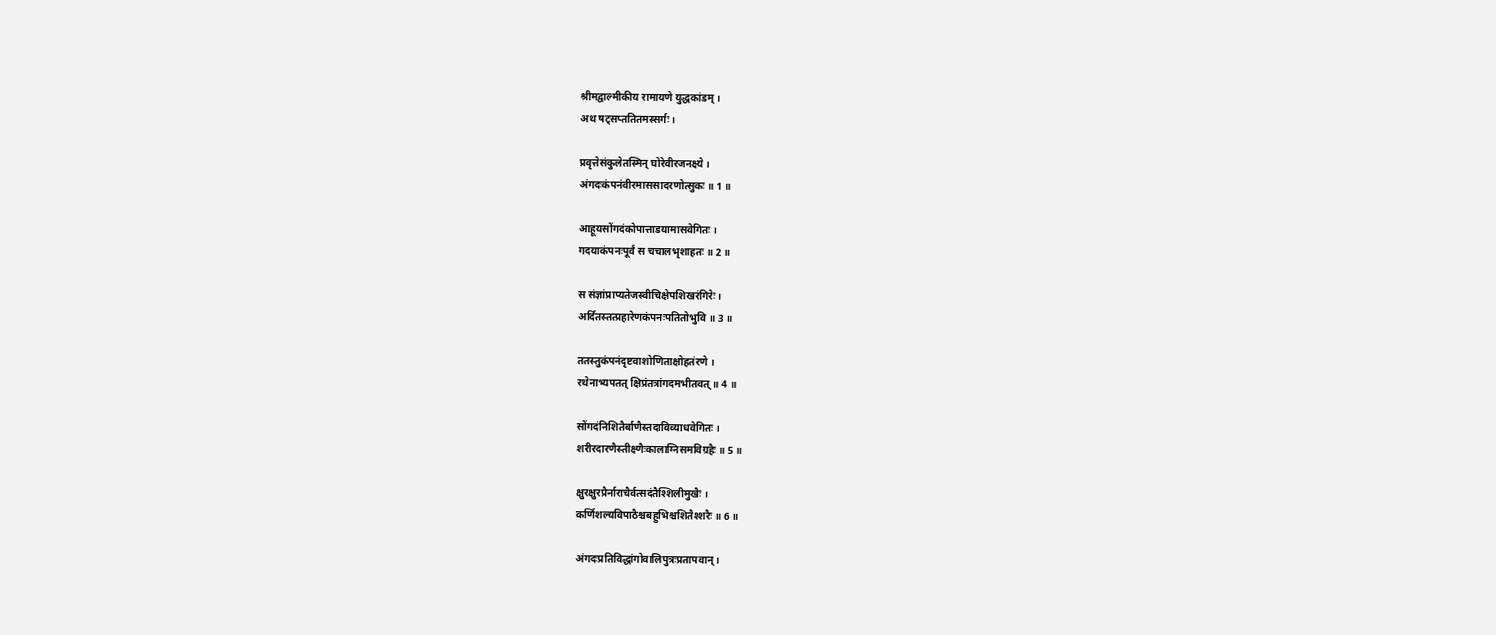श्रीमद्वाल्मीकीय रामायणे युद्धकांडम् ।
अथ षट्सप्ततितमस्सर्गः ।

प्रवृत्तेसंकुलेतस्मिन् घोरेवीरजनक्ष्ये ।
अंगदःकंपनंवीरमाससादरणोत्सुकः ॥ 1 ॥

आहूयसोंगदंकोपात्ताडयामासवेगितः ।
गदयाकंपनःपूर्वं स चचालभृशाहतः ॥ 2 ॥

स संज्ञांप्राप्यतेजस्वीचिक्षेपशिखरंगिरेः ।
अर्दितस्तत्प्रहारेणकंपनःपतितोभुवि ॥ 3 ॥

ततस्तुकंपनंदृष्टवाशोणिताक्षोहतंरणे ।
रथेनाभ्यपतत् क्षिप्रंतत्रांगदमभीतवत् ॥ 4 ॥

सोंगदंनिशितैर्बाणैस्तदाविव्याधवेगितः ।
शरीरदारणैस्तीक्ष्णैःकालाग्निसमविग्रहैः ॥ 5 ॥

क्षुरक्षुरप्रैर्नाराचैर्वत्सदंतैश्शिलीमुखैः ।
कर्णिशल्यविपाठैश्चबहुभिश्चशितैश्शरैः ॥ 6 ॥

अंगदःप्रतिविद्धांगोवालिपुत्रःप्रतापवान् ।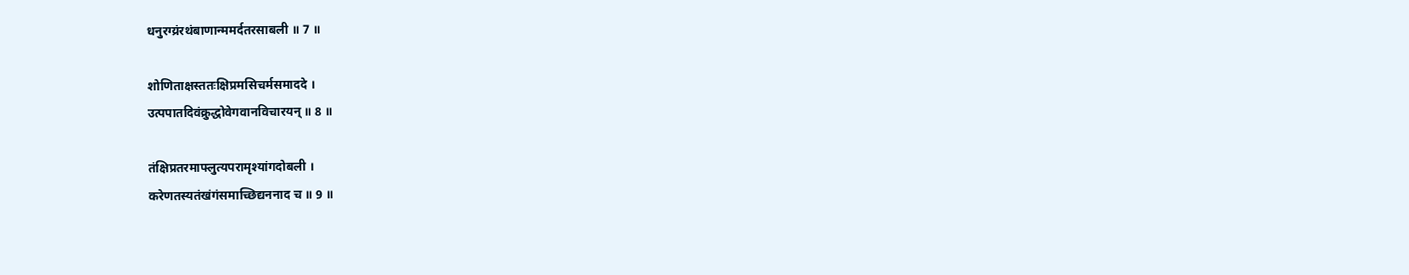धनुरग्य्रंरथंबाणान्ममर्दतरसाबली ॥ 7 ॥

शोणिताक्षस्ततःक्षिप्रमसिचर्मसमाददे ।
उत्पपातदिवंक्रुद्धोवेगवानविचारयन् ॥ 8 ॥

तंक्षिप्रतरमाफ्लुत्यपरामृश्यांगदोबली ।
करेणतस्यतंखंगंसमाच्छिद्यननाद च ॥ 9 ॥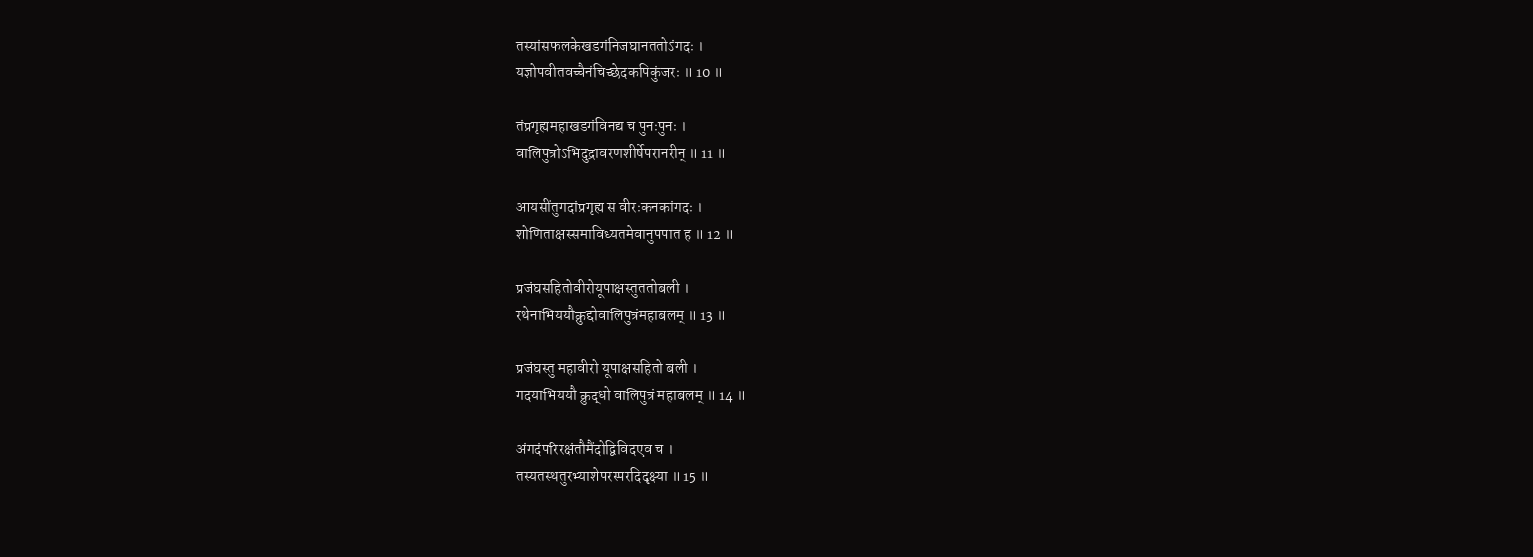तस्यांसफलकेखडगंनिजघानततोऽंगदः ।
यज्ञोपवीतवच्चैनंचिच्छेदकपिकुंजरः ॥ 10 ॥

तंप्रगृह्यमहाखडगंविनद्य च पुनःपुनः ।
वालिपुत्रोऽभिदुद्रावरणशीर्षेपरानरीन् ॥ 11 ॥

आयसींतुगदांप्रगृह्य स वीरःकनकांगदः ।
शोणिताक्षस्समाविध्यतमेवानुपपात ह ॥ 12 ॥

प्रजंघसहितोवीरोयूपाक्षस्तुततोबली ।
रथेनाभिययौक्रुद्दोवालिपुत्रंमहाबलम् ॥ 13 ॥

प्रजंघस्तु महावीरो यूपाक्षसहितो बली ।
गदयाभिययौ क्रुद्धो वालिपुत्रं महाबलम् ॥ 14 ॥

अंगदंपरिरक्षंतौमैंदोद्विविदएव च ।
तस्यतस्थतुरभ्याशेपरस्परदिदृक्ष्या ॥ 15 ॥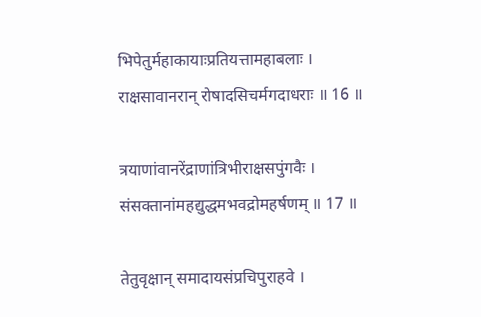भिपेतुर्महाकायाःप्रतियत्तामहाबलाः ।
राक्षसावानरान् रोषादसिचर्मगदाधराः ॥ 16 ॥

त्रयाणांवानरेंद्राणांत्रिभीराक्षसपुंगवैः ।
संसक्तानांमहद्युद्धमभवद्रोमहर्षणम् ॥ 17 ॥

तेतुवृक्षान् समादायसंप्रचिपुराहवे ।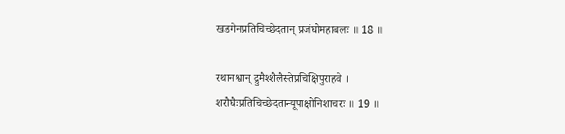खडगेनप्रतिचिच्छेदतान् प्रजंघोमहाबलः ॥ 18 ॥

रथानश्वान् द्रुमैश्शैलैस्तेप्रचिक्षिपुराहवे ।
शरौघैःप्रतिचिच्छेदतान्यूपाक्षोनिशाचरः ॥ 19 ॥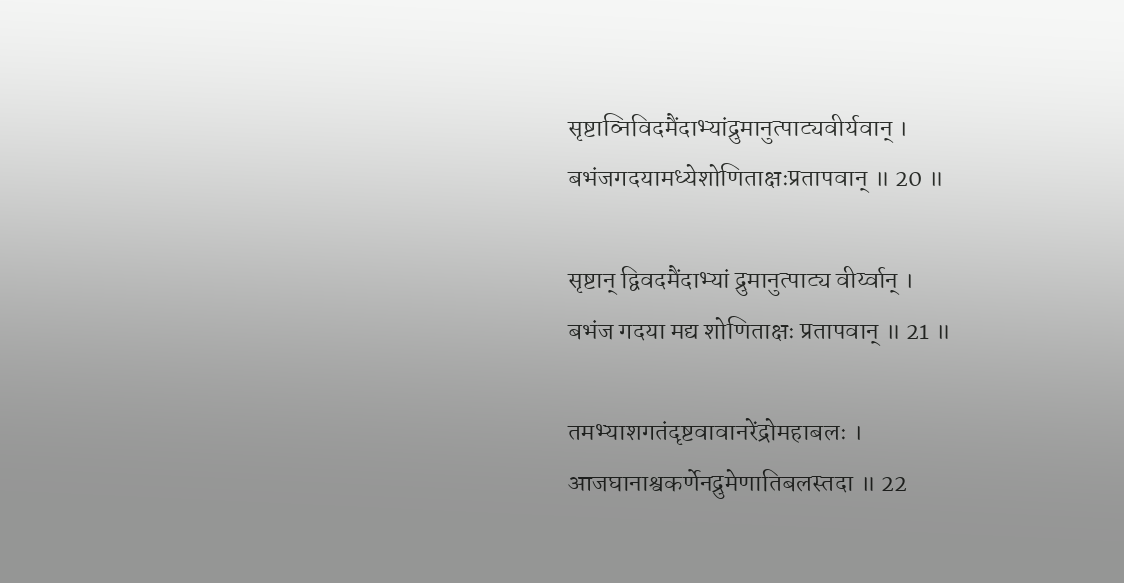सृष्टाव्निविदमैंदाभ्यांद्रुमानुत्पाट्यवीर्यवान् ।
बभंजगदयामध्येशोणिताक्षःप्रतापवान् ॥ 20 ॥

सृष्टान् द्विवदमैंदाभ्यां द्रुमानुत्पाट्य वीर्य्वान् ।
बभंज गदया मद्य शोणिताक्षः प्रतापवान् ॥ 21 ॥

तमभ्याशगतंदृष्टवावानरेंद्रोमहाबलः ।
आजघानाश्वकर्णेनद्रुमेणातिबलस्तदा ॥ 22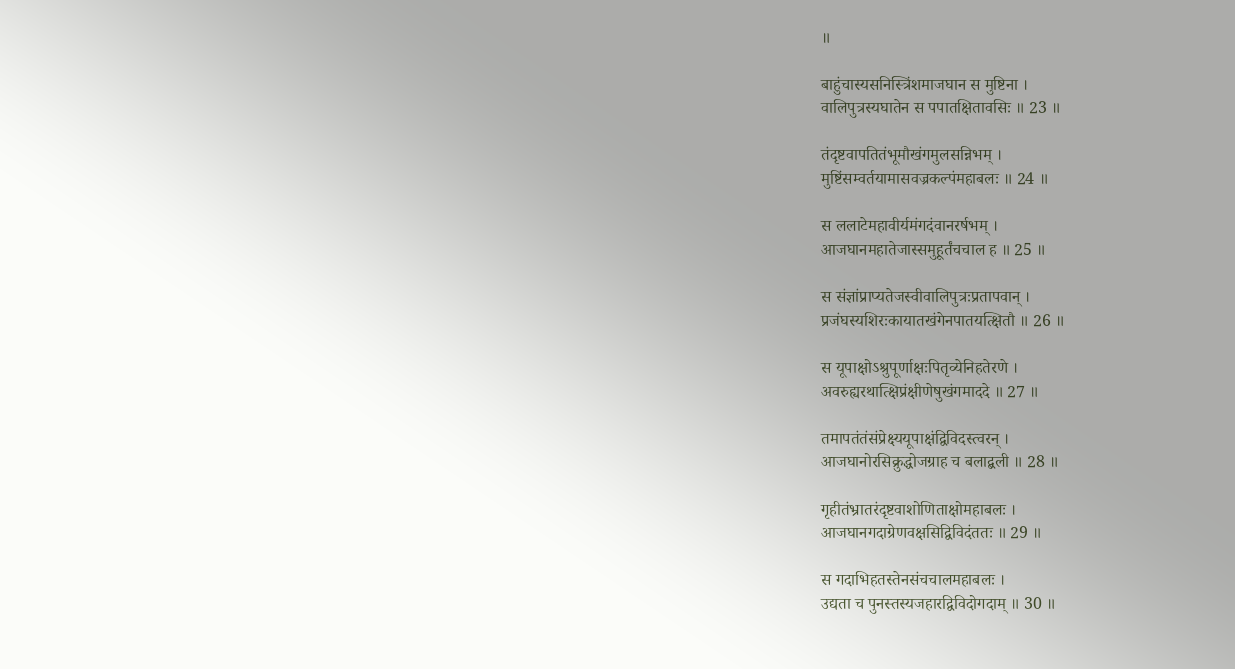॥

बाहुंचास्यसनिस्त्रिंशमाजघान स मुष्टिना ।
वालिपुत्रस्यघातेन स पपातक्षितावसिः ॥ 23 ॥

तंदृष्टवापतितंभूमौखंगमुलसन्निभम् ।
मुष्टिंसम्वर्तयामासवज्रकल्पंमहाबलः ॥ 24 ॥

स ललाटेमहावीर्यमंगदंवानरर्षभम् ।
आजघानमहातेजास्समुहूर्तंचचाल ह ॥ 25 ॥

स संज्ञांप्राप्यतेजस्वीवालिपुत्रःप्रतापवान् ।
प्रजंघस्यशिरःकायातखंगेनपातयत्क्षितौ ॥ 26 ॥

स यूपाक्षोऽश्रुपूर्णाक्षःपितृव्येनिहतेरणे ।
अवरुह्यरथात्क्षिप्रंक्षीणेषुखंगमाददे ॥ 27 ॥

तमापतंतंसंप्रेक्ष्ययूपाक्षंद्विविदस्त्वरन् ।
आजघानोरसिक्रुद्धोजग्राह च बलाद्बली ॥ 28 ॥

गृहीतंभ्रातरंदृष्टवाशोणिताक्षोमहाबलः ।
आजघानगदाग्रेणवक्षसिद्विविदंततः ॥ 29 ॥

स गदाभिहतस्तेनसंचचालमहाबलः ।
उद्यता च पुनस्तस्यजहारद्विविदोगदाम् ॥ 30 ॥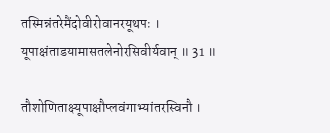तस्मिन्नंतरेमैंदोवीरोवानरयूथपः ।
यूपाक्षंताडयामासतलेनोरसिवीर्यवान् ॥ 31 ॥

तौशोणिताक्ष्यूपाक्षौप्लवंगाभ्यांतरस्विनौ ।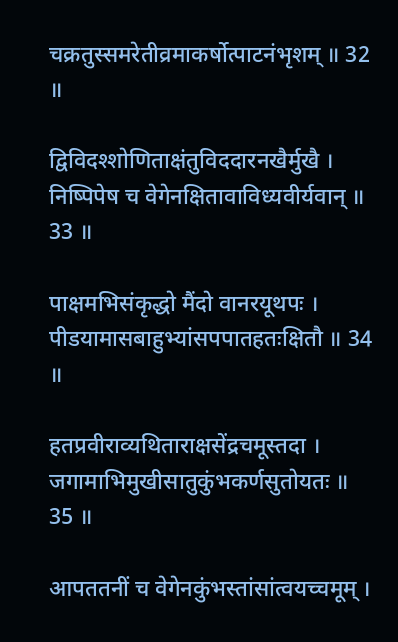चक्रतुस्समरेतीव्रमाकर्षोत्पाटनंभृशम् ॥ 32 ॥

द्विविदश्शोणिताक्षंतुविददारनखैर्मुखै ।
निष्पिपेष च वेगेनक्षितावाविध्यवीर्यवान् ॥ 33 ॥

पाक्षमभिसंकृद्धो मैंदो वानरयूथपः ।
पीडयामासबाहुभ्यांसपपातहतःक्षितौ ॥ 34 ॥

हतप्रवीराव्यथिताराक्षसेंद्रचमूस्तदा ।
जगामाभिमुखीसातुकुंभकर्णसुतोयतः ॥ 35 ॥

आपततनीं च वेगेनकुंभस्तांसांत्वयच्चमूम् ।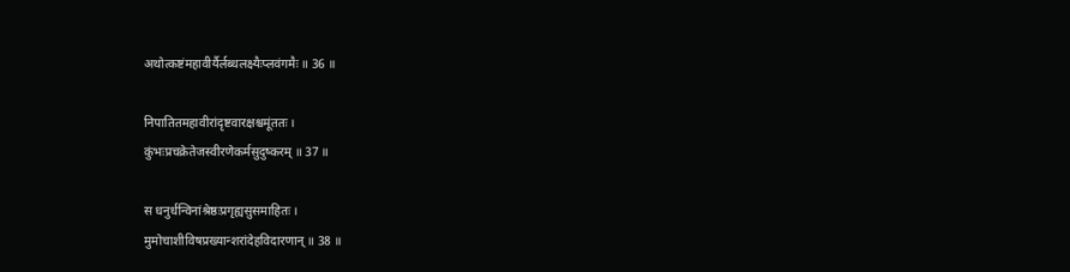अथोत्कष्टंमहावीर्यैर्लब्धलक्ष्यैःप्लवंगमैः ॥ 36 ॥

निपातितमहावीरांदृष्टवारक्षश्चमूंततः ।
कुंभःप्रचक्रेतेजस्वीरणेकर्मसुदुष्करम् ॥ 37 ॥

स धनुर्धन्विनांश्रेष्ठःप्रगृह्यसुसमाहितः ।
मुमोचाशीविषप्रख्यान्शरांदेहविदारणान् ॥ 38 ॥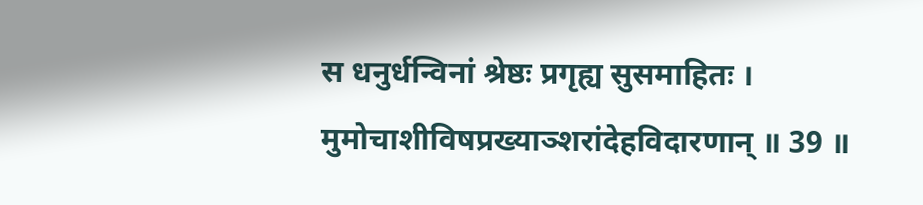स धनुर्धन्विनां श्रेष्ठः प्रगृह्य सुसमाहितः ।
मुमोचाशीविषप्रख्याञ्शरांदेहविदारणान् ॥ 39 ॥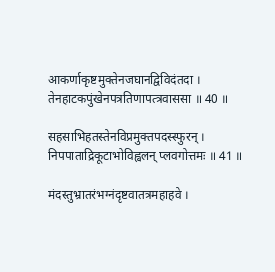आकर्णाकृष्टमुक्तेनजघानद्विविदंतदा ।
तेनहाटकपुंखेनपत्रतिणापत्त्रवाससा ॥ 40 ॥

सहसाभिहतस्तेनविप्रमुक्तपदस्स्फुरन् ।
निपपाताद्रिकूटाभोविह्वलन् प्लवगोत्तमः ॥ 41 ॥

मंदस्तुभ्रातरंभग्नंदृष्टवातत्रमहाहवे ।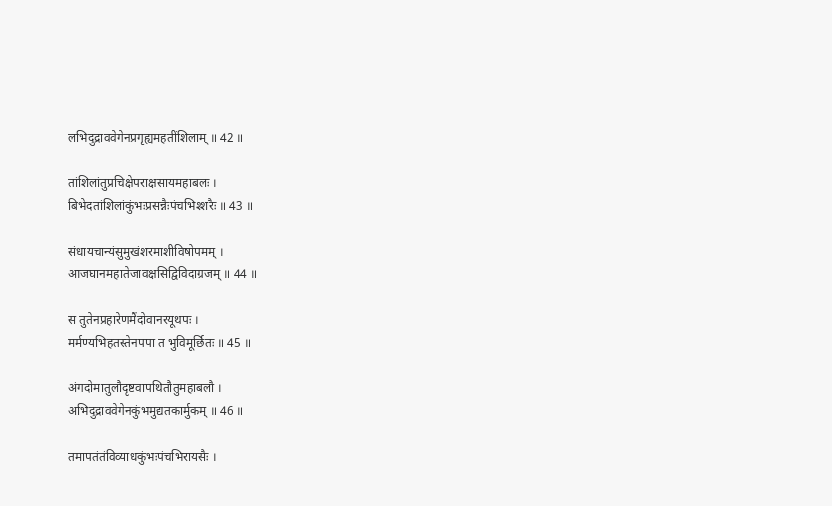लभिदुद्राववेगेनप्रगृह्यमहतींशिलाम् ॥ 42 ॥

तांशिलांतुप्रचिक्षेपराक्षसायमहाबलः ।
बिभेदतांशिलांकुंभःप्रसन्नैःपंचभिश्शरैः ॥ 43 ॥

संधायचान्यंसुमुखंशरमाशीविषोपमम् ।
आजघानमहातेजावक्षसिद्विविदाग्रजम् ॥ 44 ॥

स तुतेनप्रहारेणमैंदोवानरयूथपः ।
मर्मण्यभिहतस्तेनपपा त भुविमूर्छितः ॥ 45 ॥

अंगदोमातुलौदृष्टवापथितौतुमहाबलौ ।
अभिदुद्राववेगेनकुंभमुद्यतकार्मुकम् ॥ 46 ॥

तमापतंतंविव्याधकुंभःपंचभिरायसैः ।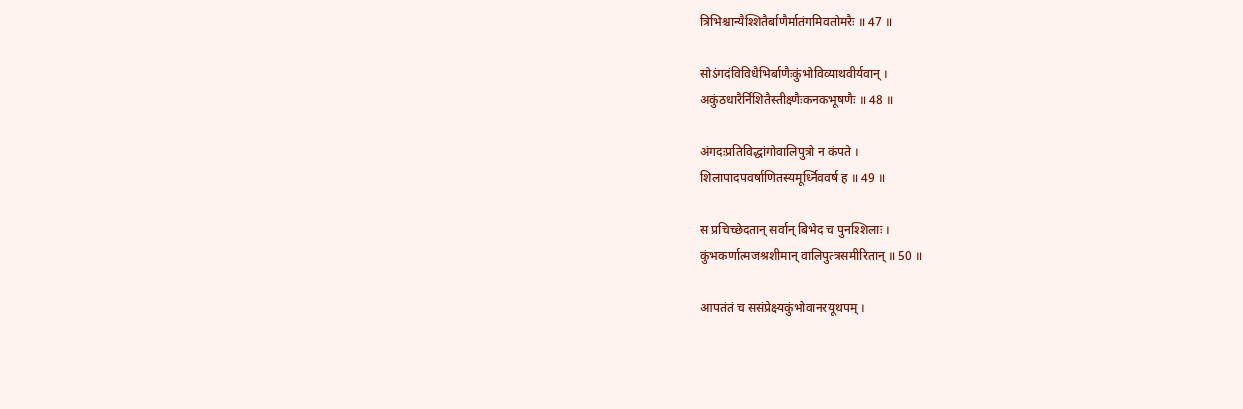त्रिभिश्चान्यैश्शितैर्बाणैर्मातंगमिवतोमरैः ॥ 47 ॥

सोऽंगदंविविधैभिर्बाणैःकुंभोविव्याथवीर्यवान् ।
अकुंठधारैर्निशितैस्तीक्ष्णैःकनकभूषणैः ॥ 48 ॥

अंगदःप्रतिविद्धांगोवालिपुत्रो न कंपते ।
शिलापादपवर्षाणितस्यमूर्ध्निववर्ष ह ॥ 49 ॥

स प्रचिच्छेदतान् सर्वान् बिभेद च पुनश्शिलाः ।
कुंभकर्णात्मजश्रशीमान् वालिपुत्त्रसमीरितान् ॥ 50 ॥

आपतंतं च ससंप्रेक्ष्यकुंभोवानरयूथपम् ।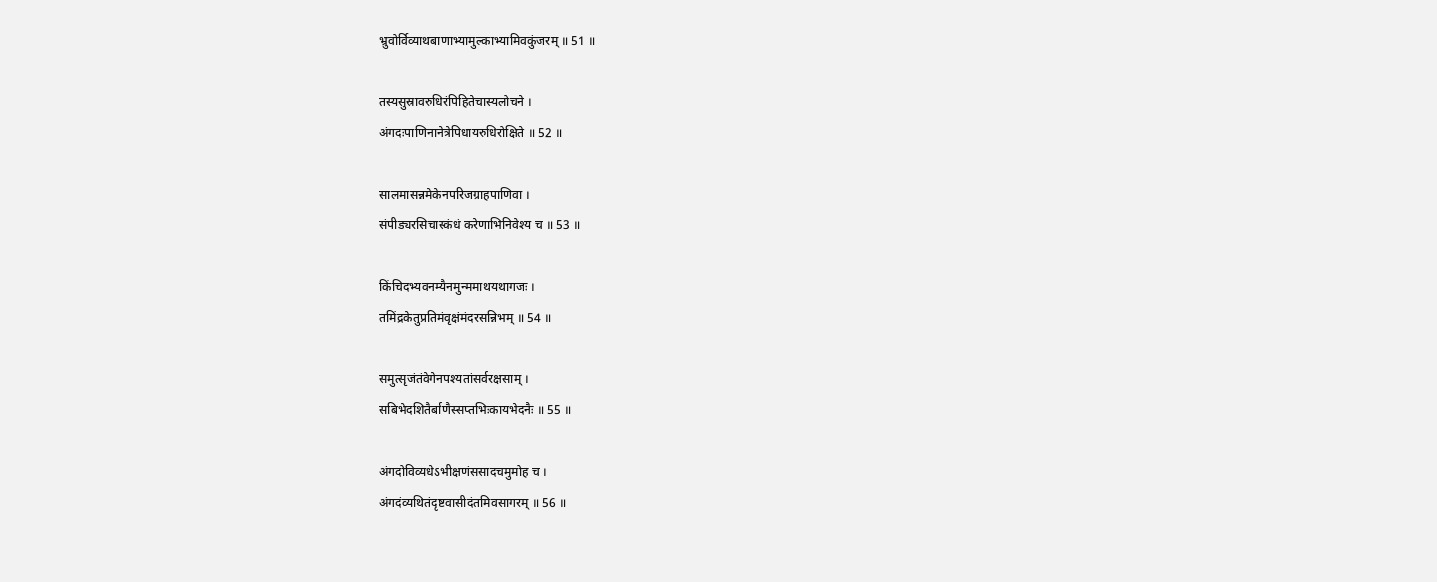भ्रुवोर्विव्याथबाणाभ्यामुल्काभ्यामिवकुंजरम् ॥ 51 ॥

तस्यसुस्रावरुधिरंपिहितेचास्यलोचने ।
अंगदःपाणिनानेत्रेपिधायरुधिरोक्षिते ॥ 52 ॥

सालमासन्नमेकेनपरिजग्राहपाणिवा ।
संपीड्यरसिचास्कंधं करेणाभिनिवेश्य च ॥ 53 ॥

किंचिदभ्यवनम्यैनमुन्ममाथयथागजः ।
तमिंद्रकेतुप्रतिमंवृक्षंमंदरसन्निभम् ॥ 54 ॥

समुत्सृजंतंवेगेनपश्यतांसर्वरक्षसाम् ।
सबिभेदशितैर्बाणैस्सप्तभिःकायभेदनैः ॥ 55 ॥

अंगदोविव्यधेऽभीक्षणंससादचमुमोह च ।
अंगदंव्यथितंदृष्टवासीदंतमिवसागरम् ॥ 56 ॥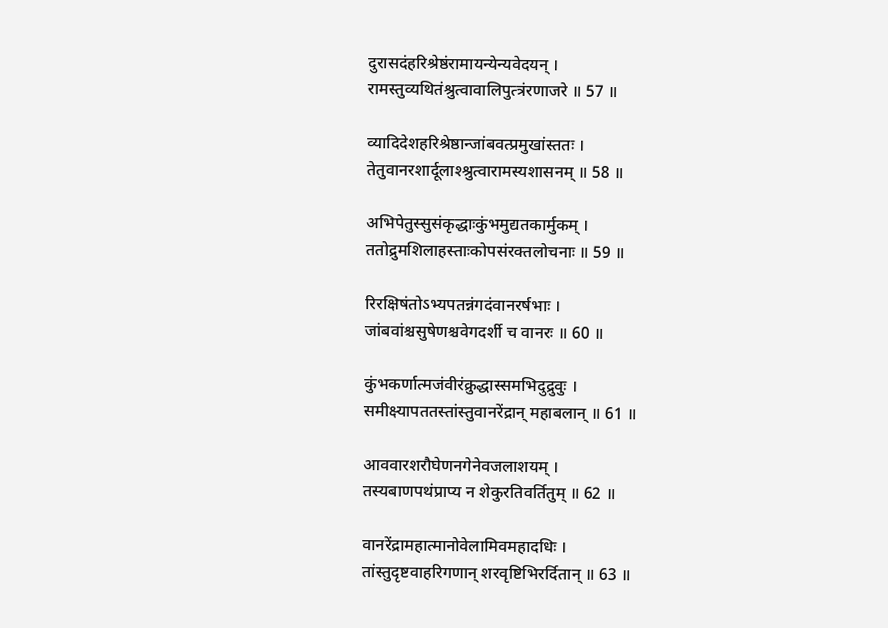दुरासदंहरिश्रेष्ठंरामायन्येन्यवेदयन् ।
रामस्तुव्यथितंश्रुत्वावालिपुत्त्रंरणाजरे ॥ 57 ॥

व्यादिदेशहरिश्रेष्ठान्जांबवत्प्रमुखांस्ततः ।
तेतुवानरशार्दूलाश्श्रुत्वारामस्यशासनम् ॥ 58 ॥

अभिपेतुस्सुसंकृद्धाःकुंभमुद्यतकार्मुकम् ।
ततोद्रुमशिलाहस्ताःकोपसंरक्तलोचनाः ॥ 59 ॥

रिरक्षिषंतोऽभ्यपतन्नंगदंवानरर्षभाः ।
जांबवांश्चसुषेणश्चवेगदर्शी च वानरः ॥ 60 ॥

कुंभकर्णात्मजंवीरंक्रुद्धास्समभिदुद्रुवुः ।
समीक्ष्यापततस्तांस्तुवानरेंद्रान् महाबलान् ॥ 61 ॥

आववारशरौघेणनगेनेवजलाशयम् ।
तस्यबाणपथंप्राप्य न शेकुरतिवर्तितुम् ॥ 62 ॥

वानरेंद्रामहात्मानोवेलामिवमहादधिः ।
तांस्तुदृष्टवाहरिगणान् शरवृष्टिभिरर्दितान् ॥ 63 ॥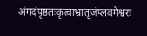अंगदंपृष्ठतःकृत्वाभ्रातृजंप्लवगेश्वरः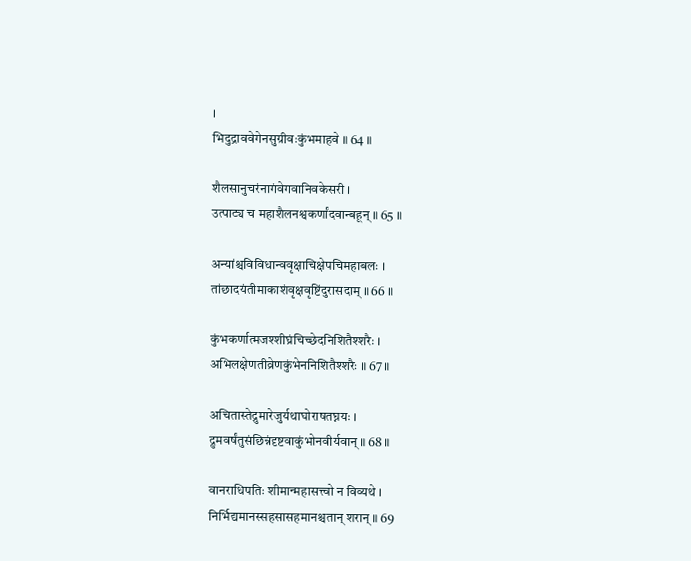।
भिदुद्राववेगेनसुग्रीवःकुंभमाहवे ॥ 64 ॥

शैलसानुचरंनागंवेगवानिवकेसरी ।
उत्पाट्य च महाशैलनश्वकर्णांदवान्बहून् ॥ 65 ॥

अन्यांश्चविविधान्ववृक्षाचिक्षेपचिमहाबलः ।
तांछादयंतीमाकाशंवृक्षवृष्टिंदुरासदाम् ॥ 66 ॥

कुंभकर्णात्मजश्शीघ्रंचिच्छेदनिशितैश्शरैः ।
अभिलक्षेणतीव्रेणकुंभेननिशितैश्शरैः ॥ 67 ॥

अचितास्तेद्रुमारेजुर्यथाघोराषतघ्नयः ।
द्रुमवर्षंतुसंछिन्नंदृष्टवाकुंभोनवीर्यवान् ॥ 68 ॥

वानराधिपतिः शीमान्महासत्त्वो न विव्यथे ।
निर्भिद्यमानस्सहसासहमानश्चतान् शरान् ॥ 69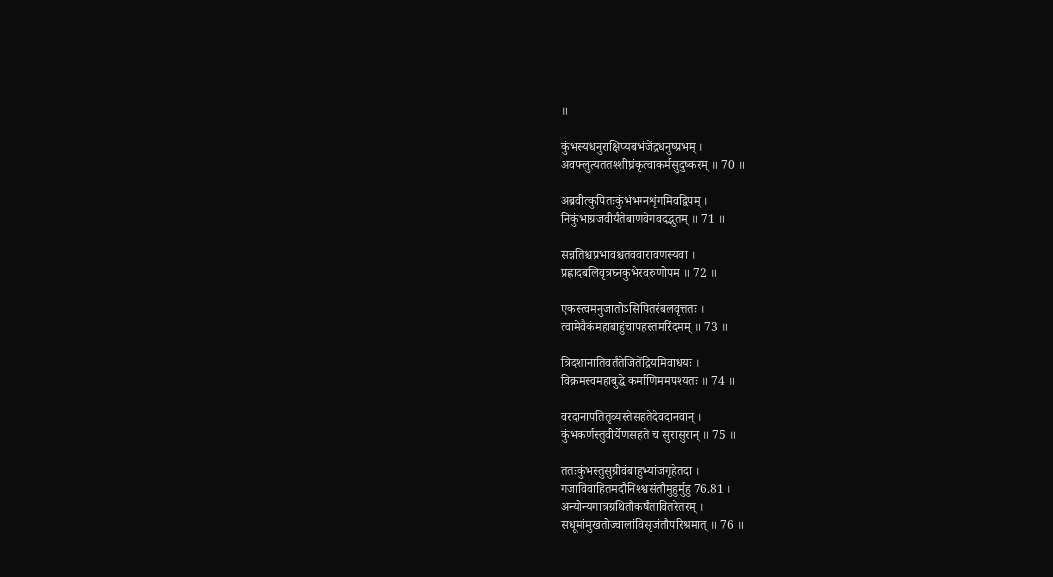॥

कुंभस्यधनुराक्षिप्यबभंजेंद्रधनुष्प्रभम् ।
अवफ्लुत्यततश्शीघ्रंकृत्वाकर्मसुदुष्करम् ॥ 70 ॥

अब्रवीत्कुपितःकुंभंभग्नशृंगमिवद्विपम् ।
निकुंभाग्रजवीर्यंतेबाणवेगवदद्भुतम् ॥ 71 ॥

सन्नतिश्चप्रभावश्चतववारावणस्यवा ।
प्रह्लादबलिवृत्रघ्नकुभेरवरुणोपम ॥ 72 ॥

एकस्त्वमनुजातोऽसिपितरंबलवृत्ततः ।
त्वामेवैकंमहाबाहुंचापहस्तमरिंदमम् ॥ 73 ॥

त्रिदशानातिवर्तंतेजितेंद्रियमिवाधयः ।
विक्रमस्वमहाबुद्धे कर्माणिममपश्यतः ॥ 74 ॥

वरदानापतितृव्यस्तेसहतेदेवदानवान् ।
कुंभकर्णस्तुवीर्येणसहते च सुरासुरान् ॥ 75 ॥

ततःकुंभस्तुसुग्रीवंबाहुभ्यांजगृहेतदा ।
गजाविवाहितमदौनिश्श्वसंतौमुहुर्मुहु 76.81 ।
अन्योन्यगात्रग्रथितौकर्षंतावितरेतरम् ।
सधूमांमुखतोज्वालांविसृजंतौपरिश्रमात् ॥ 76 ॥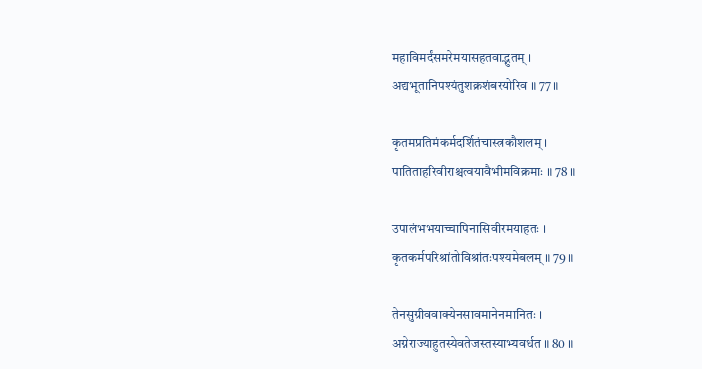महाविमर्दंसमरेमयासहतवाद्भुतम् ।
अद्यभूतानिपश्यंतुशक्रशंबरयोरिव ॥ 77 ॥

कृतमप्रतिमंकर्मदर्शितंचास्त्रकौशलम् ।
पातिताहरिवीराश्चत्वयावैभीमविक्रमाः ॥ 78 ॥

उपालंभभयाच्चापिनासिवीरमयाहतः ।
कृतकर्मपरिश्रांतोविश्रांतःपश्यमेबलम् ॥ 79 ॥

तेनसुग्रीववाक्येनसावमानेनमानितः ।
अग्नेराज्याहुतस्येवतेजस्तस्याभ्यवर्धत ॥ 80 ॥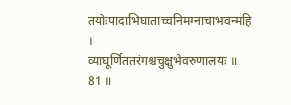तयोःपादाभिघाताच्चनिमग्नाचाभवन्महि ।
व्याघूर्णिततरंगश्चचुक्षुभेवरुणालयः ॥ 81 ॥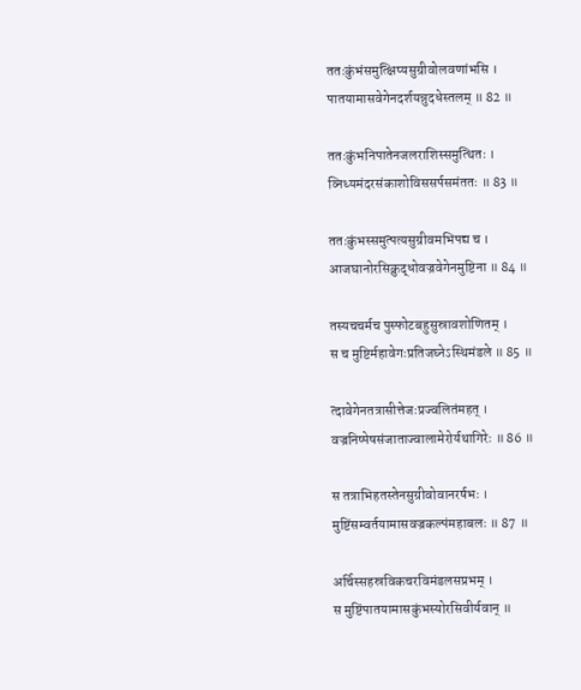ततःकुंभंसमुत्क्षिप्यसुग्रीवोलवणांभसि ।
पातयामासवेगेनदर्शयन्नुदधेस्तलम् ॥ 82 ॥

ततःकुंभनिपातेनजलराशिस्समुत्थितः ।
व्निध्यमंदरसंकाशोविससर्पसमंततः ॥ 83 ॥

ततःकुंभस्समुत्पत्यसुग्रीवमभिपद्य च ।
आजघानोरसिक्रुद्धोवज्रवेगेनमुष्टिना ॥ 84 ॥

तस्यचचर्मच पुस्फोटबहुसुस्रावशोणितम् ।
स च मुष्टिर्महावेगःप्रतिजघ्नेऽस्थिमंडले ॥ 85 ॥

त्दावेगेनतत्रासीत्तेजःप्रज्वलितंमहत् ।
वज्रनिष्पेषसंजाताज्वालामेरोर्यथागिरेः ॥ 86 ॥

स तत्राभिहतस्तेनसुग्रीवोवानरर्षभः ।
मुष्टिंसम्वर्तयामासवज्रकल्पंमहाबलः ॥ 87 ॥

अर्चिस्सहस्रविकचरविमंडलसप्रभम् ।
स मुष्टिंपातयामासकुंभस्योरसिवीर्यवान् ॥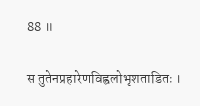88 ॥

स तुतेनप्रहारेणविह्वलोभृशताडितः ।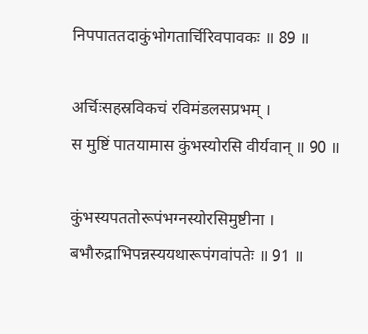निपपाततदाकुंभोगतार्चिरिवपावकः ॥ 89 ॥

अर्चिःसहस्रविकचं रविमंडलसप्रभम् ।
स मुष्टिं पातयामास कुंभस्योरसि वीर्यवान् ॥ 90 ॥

कुंभस्यपततोरूपंभग्नस्योरसिमुष्टीना ।
बभौरुद्राभिपन्नस्ययथारूपंगवांपतेः ॥ 91 ॥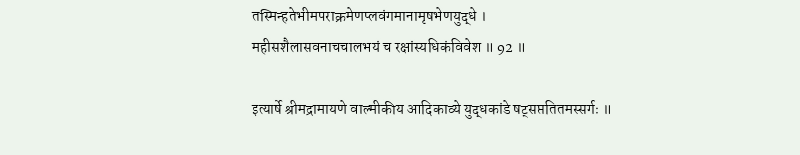तस्मिन्हतेभीमपराक्रमेणप्लवंगमानामृषभेणयुद्धे ।
महीसशैलासवनाचचालभयं च रक्षांस्यधिकंविवेश ॥ 92 ॥

इत्यार्षे श्रीमद्रामायणे वाल्मीकीय आदिकाव्ये युद्धकांडे षट्सप्ततितमस्सर्गः ॥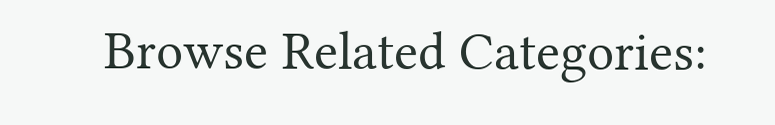Browse Related Categories: